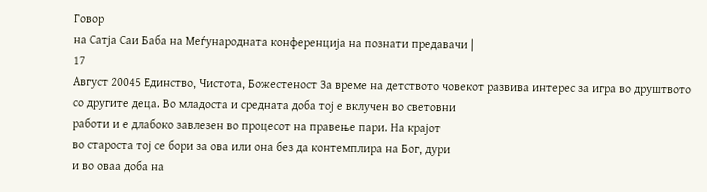Говор
на Сатја Саи Баба на Меѓународната конференција на познати предавачи |
17
Август 20045 Единство, Чистота, Божестеност За време на детството човекот развива интерес за игра во друштвото
со другите деца. Во младоста и средната доба тој е вклучен во световни
работи и е длабоко завлезен во процесот на правење пари. На крајот
во староста тој се бори за ова или она без да контемплира на Бог, дури
и во оваа доба на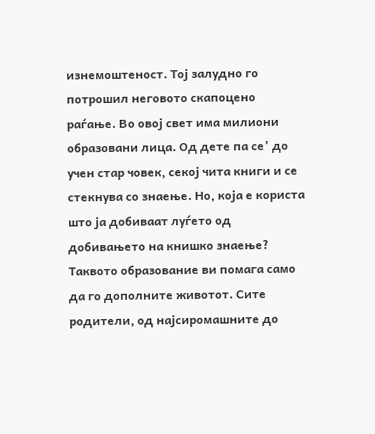изнемоштеност. Тој залудно го потрошил неговото скапоцено
раѓање. Во овој свет има милиони образовани лица. Од дете па се’ до учен стар човек, секој чита книги и се стекнува со знаење. Но, која е користа што ја добиваат луѓето од добивањето на книшко знаење? Таквото образование ви помага само да го дополните животот. Сите родители, од најсиромашните до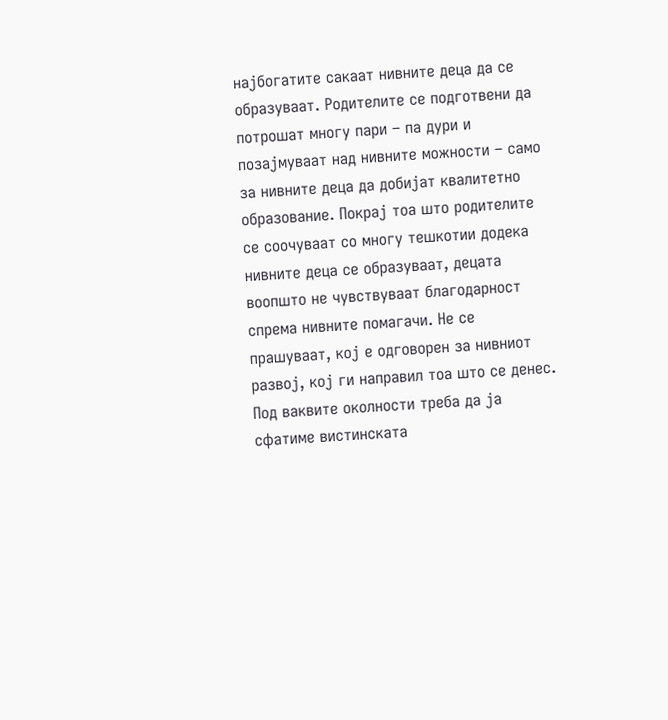најбогатите сакаат нивните деца да се образуваат. Родителите се подготвени да потрошат многу пари – па дури и позајмуваат над нивните можности – само за нивните деца да добијат квалитетно образование. Покрај тоа што родителите се соочуваат со многу тешкотии додека нивните деца се образуваат, децата воопшто не чувствуваат благодарност спрема нивните помагачи. Не се прашуваат, кој е одговорен за нивниот развој, кој ги направил тоа што се денес. Под ваквите околности треба да ја сфатиме вистинската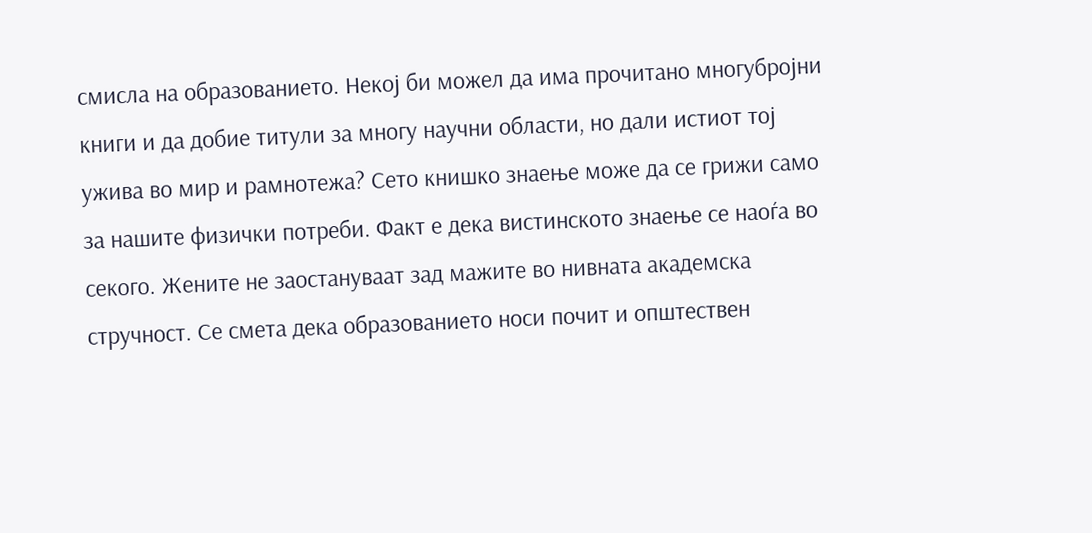смисла на образованието. Некој би можел да има прочитано многубројни книги и да добие титули за многу научни области, но дали истиот тој ужива во мир и рамнотежа? Сето книшко знаење може да се грижи само за нашите физички потреби. Факт е дека вистинското знаење се наоѓа во секого. Жените не заостануваат зад мажите во нивната академска стручност. Се смета дека образованието носи почит и општествен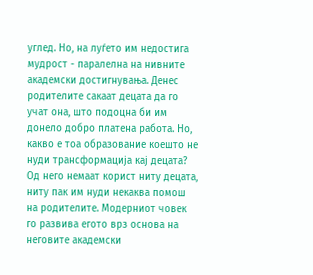углед. Но, на луѓето им недостига мудрост - паралелна на нивните академски достигнувања. Денес родителите сакаат децата да го учат она, што подоцна би им донело добро платена работа. Но, какво е тоа образование коешто не нуди трансформација кај децата? Од него немаат корист ниту децата, ниту пак им нуди некаква помош на родителите. Модерниот човек го развива егото врз основа на неговите академски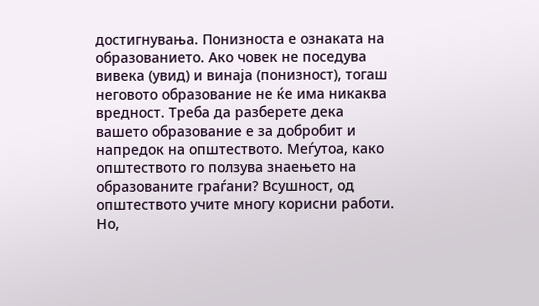достигнувања. Понизноста е ознаката на образованието. Ако човек не поседува вивека (увид) и винаја (понизност), тогаш неговото образование не ќе има никаква вредност. Треба да разберете дека вашето образование е за добробит и напредок на општеството. Меѓутоа, како општеството го ползува знаењето на образованите граѓани? Всушност, од општеството учите многу корисни работи. Но,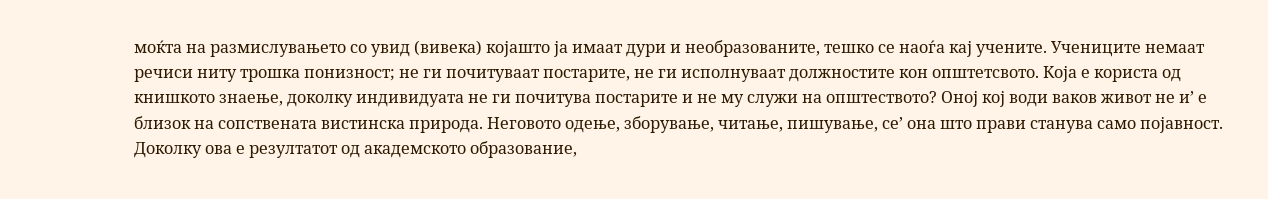моќта на размислувањето со увид (вивека) којашто ја имаат дури и необразованите, тешко се наоѓа кај учените. Учениците немаат речиси ниту трошка понизност; не ги почитуваат постарите, не ги исполнуваат должностите кон општетсвото. Која е користа од книшкото знаење, доколку индивидуата не ги почитува постарите и не му служи на општеството? Оној кој води ваков живот не и’ е близок на сопствената вистинска природа. Неговото одење, зборување, читање, пишување, се’ она што прави станува само појавност. Доколку ова е резултатот од академското образование,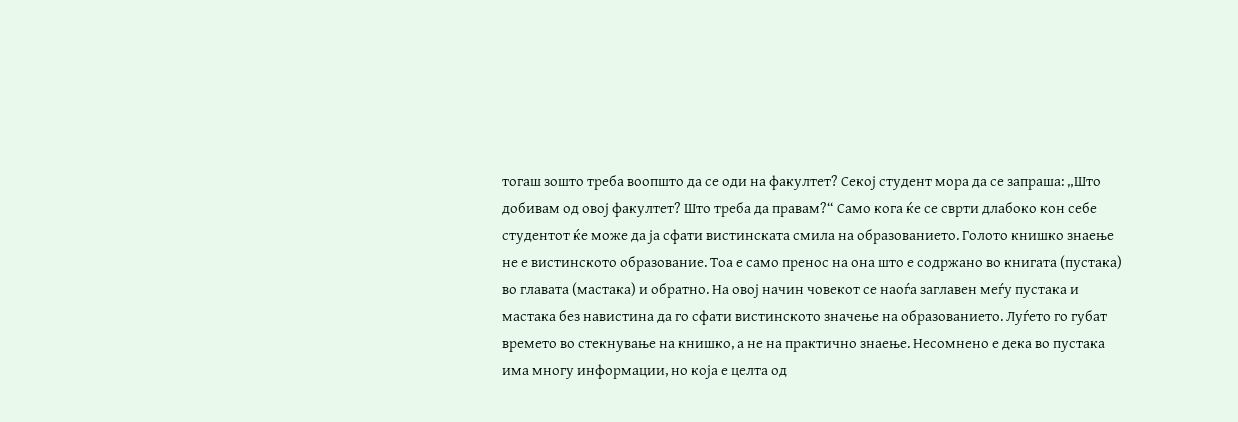тогаш зошто треба воопшто да се оди на факултет? Секој студент мора да се запраша: „Што добивам од овој факултет? Што треба да правам?“ Само кога ќе се сврти длабоко кон себе студентот ќе може да ја сфати вистинската смила на образованието. Голото книшко знаење не е вистинското образование. Тоа е само пренос на она што е содржано во книгата (пустака) во главата (мастака) и обратно. На овој начин човекот се наоѓа заглавен меѓу пустака и мастака без навистина да го сфати вистинското значење на образованието. Луѓето го губат времето во стекнување на книшко, а не на практично знаење. Несомнено е дека во пустака има многу информации, но која е целта од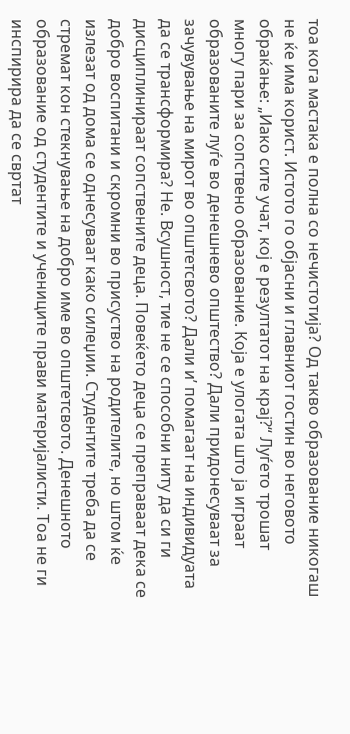тоа кога мастака е полна со нечистотија? Од такво образование никогаш не ќе има корист. Истото го објасни и главниот гостин во неговото обраќање: „Иако сите учат, кој е резултатот на крај?“ Луѓето трошат многу пари за сопствено образование. Која е улогата што ја играат образованите луѓе во денешнево општество? Дали придонесуваат за зачувување на мирот во општетсвото? Дали и’ помагаат на индивидуата да се трансформира? Не. Всушност, тие не се способни ниту да си ги дисциплинираат сопствените деца. Повеќето деца се преправаат дека се добро воспитани и скромни во присуство на родителите, но штом ќе излезат од дома се однесуваат како силеџии. Студентите треба да се стремат кон стекнување на добро име во општетсвото. Денешното образование од студентите и учениците прави материјалисти. Тоа не ги инспирира да се свртат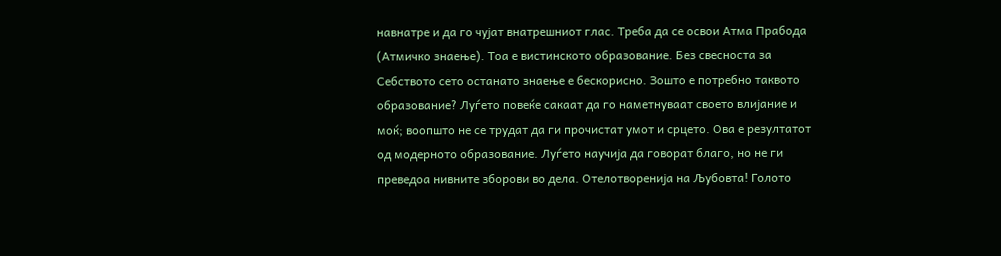навнатре и да го чујат внатрешниот глас. Треба да се освои Атма Прабода (Атмичко знаење). Тоа е вистинското образование. Без свесноста за Себството сето останато знаење е бескорисно. Зошто е потребно таквото образование? Луѓето повеќе сакаат да го наметнуваат своето влијание и моќ; воопшто не се трудат да ги прочистат умот и срцето. Ова е резултатот од модерното образование. Луѓето научија да говорат благо, но не ги преведоа нивните зборови во дела. Отелотворенија на Љубовта! Голото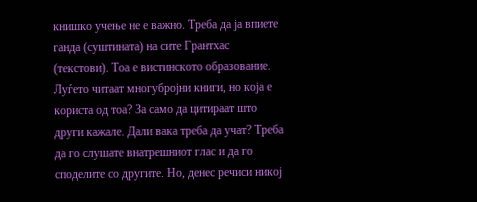книшко учење не е важно. Треба да ја впиете ганда (суштината) на сите Грантхас (текстови). Тоа е вистинското образование. Луѓето читаат многубројни книги, но која е користа од тоа? За само да цитираат што други кажале. Дали вака треба да учат? Треба да го слушате внатрешниот глас и да го споделите со другите. Но, денес речиси никој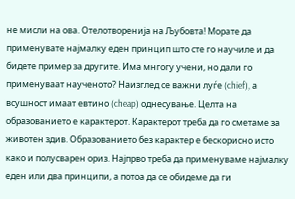не мисли на ова. Отелотворенија на Љубовта! Морате да применувате најмалку еден принцип што сте го научиле и да бидете пример за другите. Има мнгогу учени, но дали го применуваат наученото? Наизглед се важни луѓе (chief), а всушност имаат евтино (cheap) однесување. Целта на образованието е карактерот. Карактерот треба да го сметаме за животен здив. Образованието без карактер е бескорисно исто како и полусварен ориз. Најпрво треба да применуваме најмалку еден или два принципи, а потоа да се обидеме да ги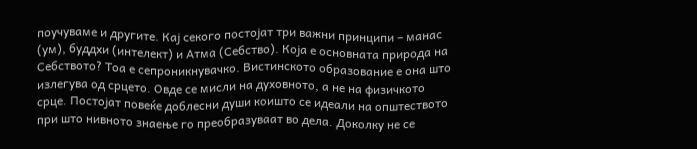поучуваме и другите. Кај секого постојат три важни принципи – манас (ум), буддхи (интелект) и Атма (Себство). Која е основната природа на Себството? Тоа е сепроникнувачко. Вистинското образование е она што излегува од срцето. Овде се мисли на духовното, а не на физичкото срце. Постојат повеќе доблесни души коишто се идеали на општеството при што нивното знаење го преобразуваат во дела. Доколку не се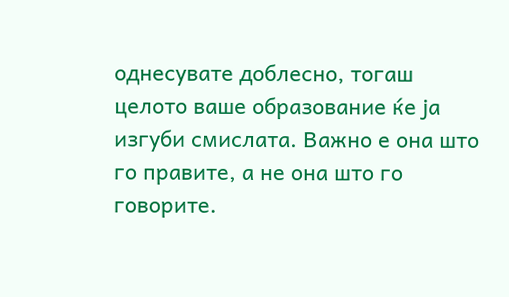однесувате доблесно, тогаш целото ваше образование ќе ја изгуби смислата. Важно е она што го правите, а не она што го говорите.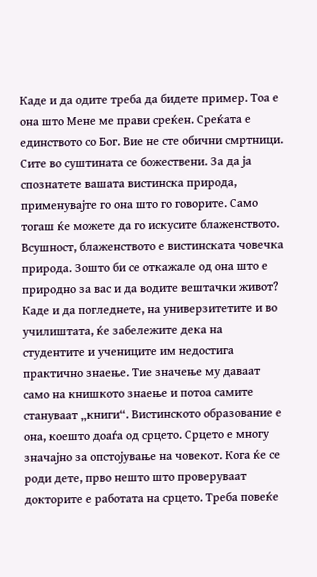Каде и да одите треба да бидете пример. Тоа е она што Мене ме прави среќен. Среќата е единството со Бог. Вие не сте обични смртници. Сите во суштината се божествени. За да ја спознатете вашата вистинска природа, применувајте го она што го говорите. Само тогаш ќе можете да го искусите блаженството. Всушност, блаженството е вистинската човечка природа. Зошто би се откажале од она што е природно за вас и да водите вештачки живот? Каде и да погледнете, на универзитетите и во училиштата, ќе забележите дека на студентите и учениците им недостига практично знаење. Тие значење му даваат само на книшкото знаење и потоа самите стануваат „книги“. Вистинското образование е она, коешто доаѓа од срцето. Срцето е многу значајно за опстојување на човекот. Кога ќе се роди дете, прво нешто што проверуваат докторите е работата на срцето. Треба повеќе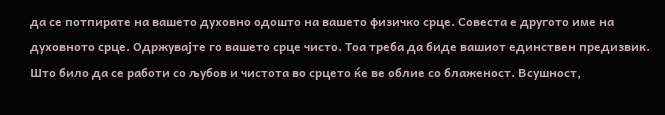да се потпирате на вашето духовно одошто на вашето физичко срце. Совеста е другото име на духовното срце. Одржувајте го вашето срце чисто. Тоа треба да биде вашиот единствен предизвик. Што било да се работи со љубов и чистота во срцето ќе ве облие со блаженост. Всушност,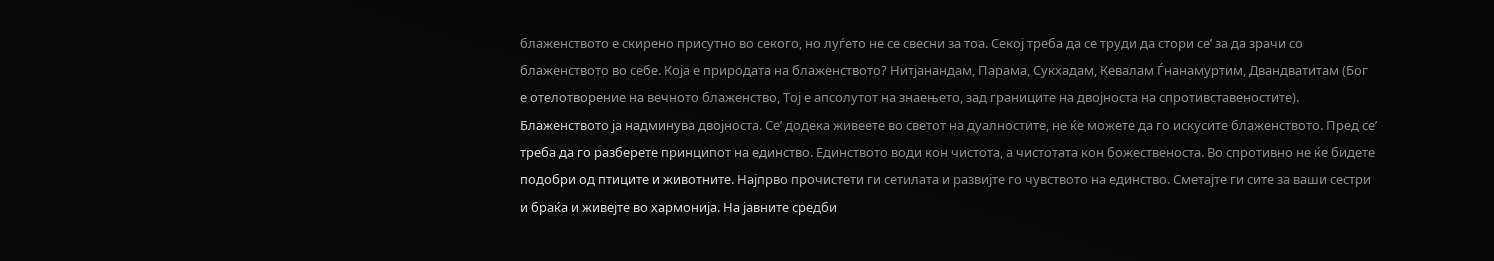блаженството е скирено присутно во секого, но луѓето не се свесни за тоа. Секој треба да се труди да стори се’ за да зрачи со блаженството во себе. Која е природата на блаженството? Нитјанандам, Парама, Сукхадам, Кевалам Ѓнанамуртим, Двандватитам (Бог е отелотворение на вечното блаженство, Тој е апсолутот на знаењето, зад границите на двојноста на спротивставеностите). Блаженството ја надминува двојноста. Се’ додека живеете во светот на дуалностите, не ќе можете да го искусите блаженството. Пред се’ треба да го разберете принципот на единство. Единството води кон чистота, а чистотата кон божественоста. Во спротивно не ќе бидете подобри од птиците и животните. Најпрво прочистети ги сетилата и развијте го чувството на единство. Сметајте ги сите за ваши сестри и браќа и живејте во хармонија. На јавните средби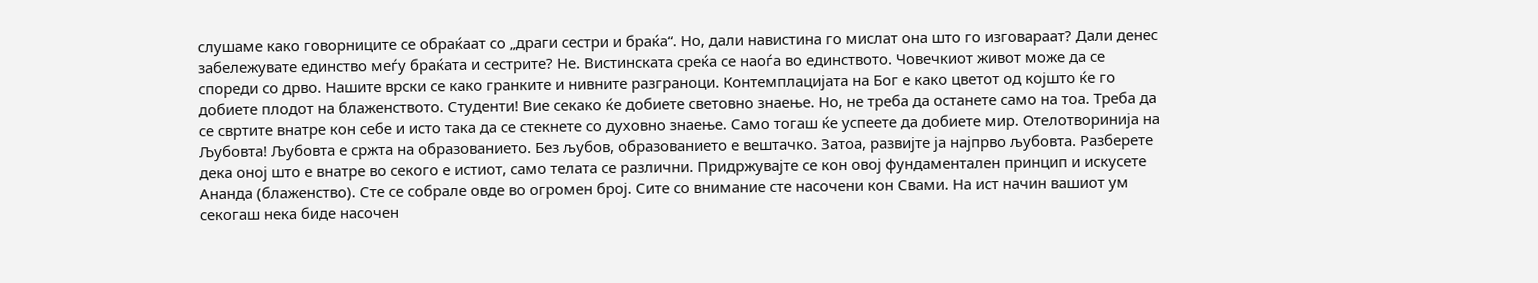слушаме како говорниците се обраќаат со „драги сестри и браќа“. Но, дали навистина го мислат она што го изговараат? Дали денес забележувате единство меѓу браќата и сестрите? Не. Вистинската среќа се наоѓа во единството. Човечкиот живот може да се спореди со дрво. Нашите врски се како гранките и нивните разграноци. Контемплацијата на Бог е како цветот од којшто ќе го добиете плодот на блаженството. Студенти! Вие секако ќе добиете световно знаење. Но, не треба да останете само на тоа. Треба да се свртите внатре кон себе и исто така да се стекнете со духовно знаење. Само тогаш ќе успеете да добиете мир. Отелотворинија на Љубовта! Љубовта е сржта на образованието. Без љубов, образованието е вештачко. Затоа, развијте ја најпрво љубовта. Разберете дека оној што е внатре во секого е истиот, само телата се различни. Придржувајте се кон овој фундаментален принцип и искусете Ананда (блаженство). Сте се собрале овде во огромен број. Сите со внимание сте насочени кон Свами. На ист начин вашиот ум секогаш нека биде насочен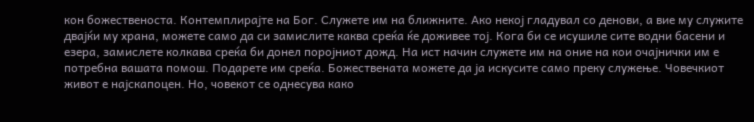кон божественоста. Контемплирајте на Бог. Служете им на ближните. Ако некој гладувал со денови, а вие му служите двајќи му храна, можете само да си замислите каква среќа ќе доживее тој. Кога би се исушиле сите водни басени и езера, замислете колкава среќа би донел поројниот дожд. На ист начин служете им на оние на кои очајнички им е потребна вашата помош. Подарете им среќа. Божествената можете да ја искусите само преку служење. Човечкиот живот е најскапоцен. Но, човекот се однесува како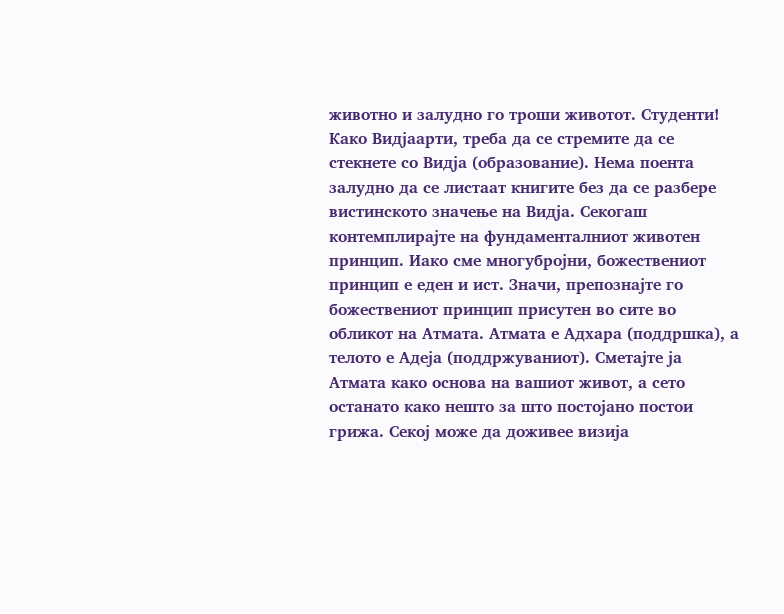животно и залудно го троши животот. Студенти! Како Видјаарти, треба да се стремите да се стекнете со Видја (образование). Нема поента залудно да се листаат книгите без да се разбере вистинското значење на Видја. Секогаш контемплирајте на фундаменталниот животен принцип. Иако сме многубројни, божествениот принцип е еден и ист. Значи, препознајте го божествениот принцип присутен во сите во обликот на Атмата. Атмата е Адхара (поддршка), а телото е Адеја (поддржуваниот). Сметајте ја Атмата како основа на вашиот живот, а сето останато како нешто за што постојано постои грижа. Секој може да доживее визија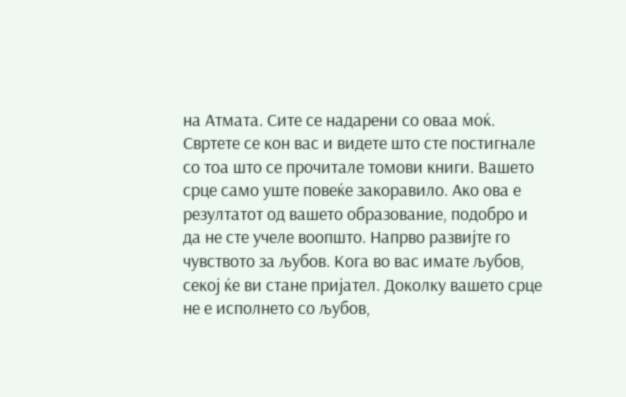на Атмата. Сите се надарени со оваа моќ. Свртете се кон вас и видете што сте постигнале со тоа што се прочитале томови книги. Вашето срце само уште повеќе закоравило. Ако ова е резултатот од вашето образование, подобро и да не сте учеле воопшто. Напрво развијте го чувството за љубов. Кога во вас имате љубов, секој ќе ви стане пријател. Доколку вашето срце не е исполнето со љубов,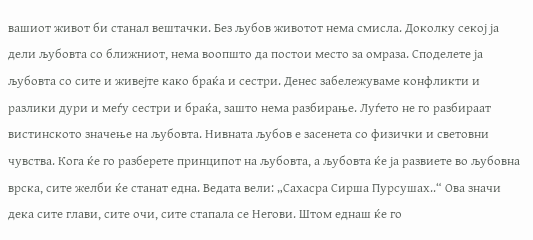вашиот живот би станал вештачки. Без љубов животот нема смисла. Доколку секој ја дели љубовта со ближниот, нема воопшто да постои место за омраза. Споделете ја љубовта со сите и живејте како браќа и сестри. Денес забележуваме конфликти и разлики дури и меѓу сестри и браќа, зашто нема разбирање. Луѓето не го разбираат вистинското значење на љубовта. Нивната љубов е засенета со физички и световни чувства. Кога ќе го разберете принципот на љубовта, а љубовта ќе ја развиете во љубовна врска, сите желби ќе станат една. Ведата вели: „Сахасра Сирша Пурсушах..“ Ова значи дека сите глави, сите очи, сите стапала се Негови. Штом еднаш ќе го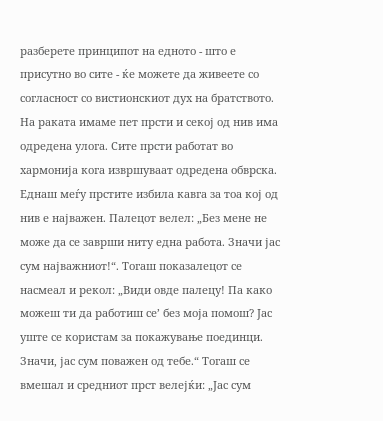разберете принципот на едното - што е присутно во сите - ќе можете да живеете со согласност со вистионскиот дух на братството. На раката имаме пет прсти и секој од нив има одредена улога. Сите прсти работат во хармонија кога извршуваат одредена обврска. Еднаш меѓу прстите избила кавга за тоа кој од нив е најважен. Палецот велел: „Без мене не може да се заврши ниту една работа. Значи јас сум најважниот!“. Тогаш показалецот се насмеал и рекол: „Види овде палецу! Па како можеш ти да работиш се’ без моја помош? Јас уште се користам за покажување поединци. Значи, јас сум поважен од тебе.“ Тогаш се вмешал и средниот прст велејќи: „Јас сум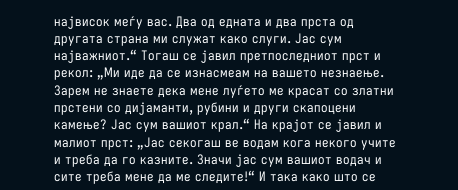највисок меѓу вас. Два од едната и два прста од другата страна ми служат како слуги. Јас сум најважниот.“ Тогаш се јавил претпоследниот прст и рекол: „Ми иде да се изнасмеам на вашето незнаење. Зарем не знаете дека мене луѓето ме красат со златни прстени со дијаманти, рубини и други скапоцени камење? Јас сум вашиот крал.“ На крајот се јавил и малиот прст: „Јас секогаш ве водам кога некого учите и треба да го казните. Значи јас сум вашиот водач и сите треба мене да ме следите!“ И така како што се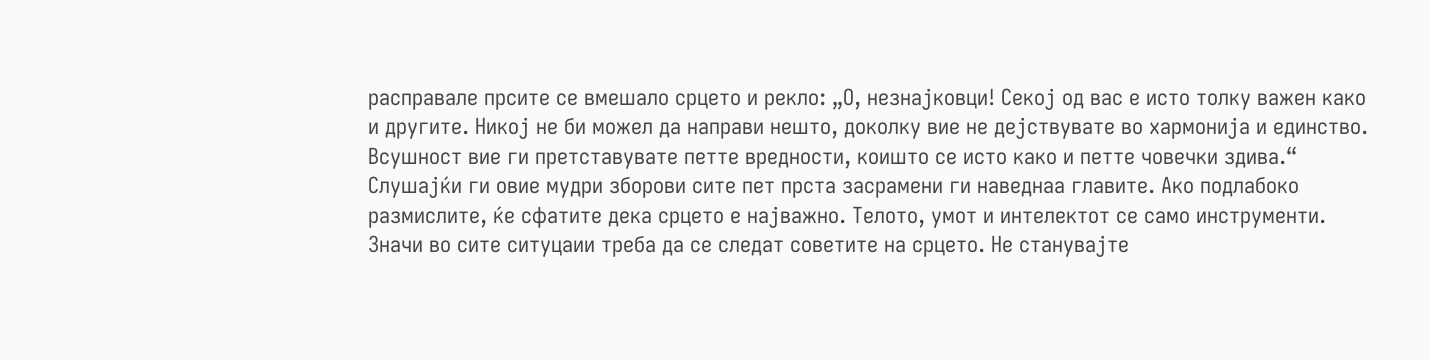расправале прсите се вмешало срцето и рекло: „О, незнајковци! Секој од вас е исто толку важен како и другите. Никој не би можел да направи нешто, доколку вие не дејствувате во хармонија и единство. Всушност вие ги претставувате петте вредности, коишто се исто како и петте човечки здива.“ Слушајќи ги овие мудри зборови сите пет прста засрамени ги наведнаа главите. Ако подлабоко размислите, ќе сфатите дека срцето е најважно. Телото, умот и интелектот се само инструменти. Значи во сите ситуцаии треба да се следат советите на срцето. Не станувајте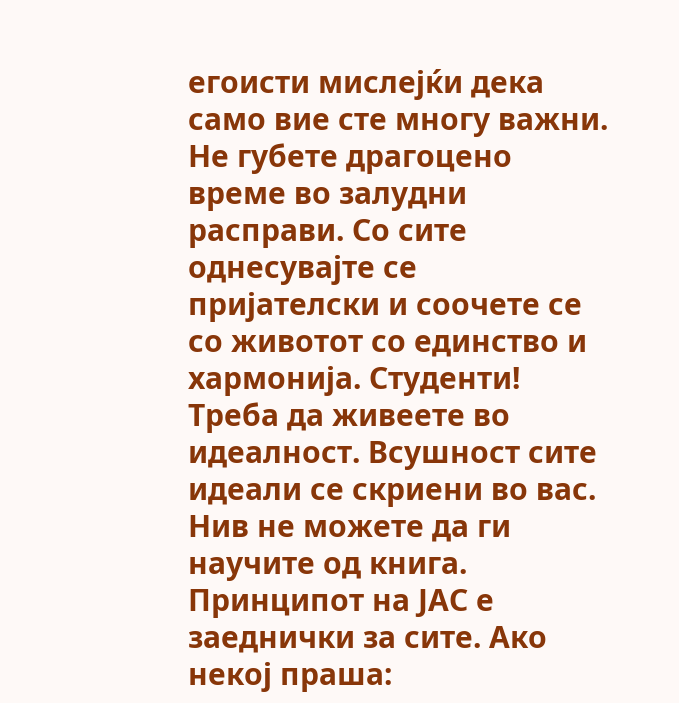егоисти мислејќи дека само вие сте многу важни. Не губете драгоцено време во залудни расправи. Со сите однесувајте се пријателски и соочете се со животот со единство и хармонија. Студенти! Треба да живеете во идеалност. Всушност сите идеали се скриени во вас. Нив не можете да ги научите од книга. Принципот на ЈАС е заеднички за сите. Ако некој праша: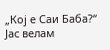„Кој е Саи Баба?“ Јас велам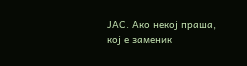ЈАС. Ако некој праша, кој е заменик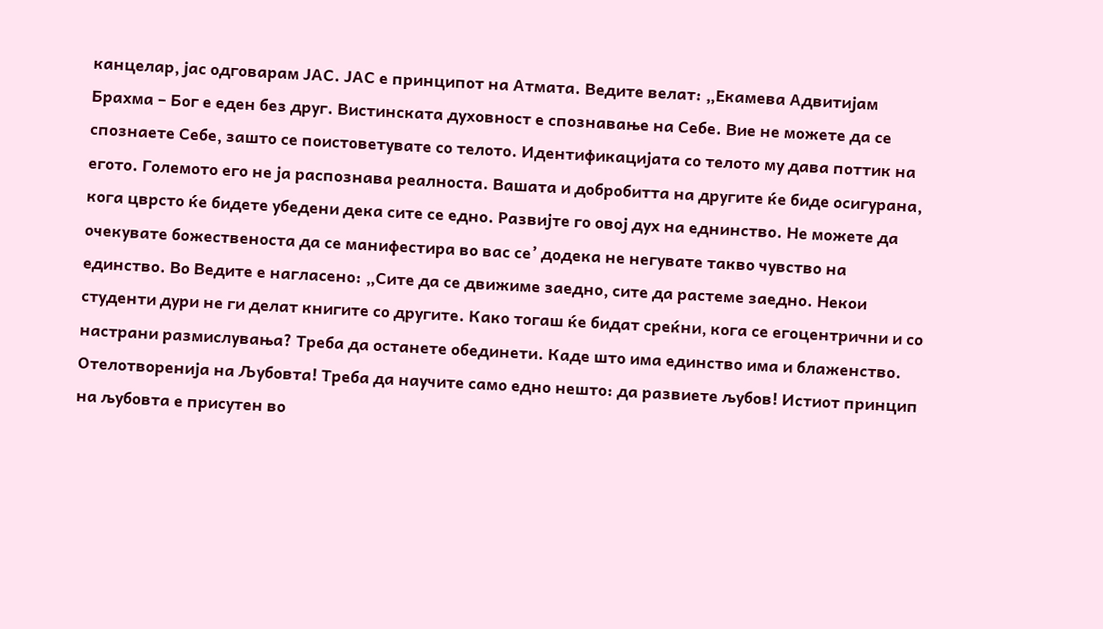канцелар, јас одговарам ЈАС. ЈАС е принципот на Атмата. Ведите велат: „Екамева Адвитијам Брахма – Бог е еден без друг. Вистинската духовност е спознавање на Себе. Вие не можете да се спознаете Себе, зашто се поистоветувате со телото. Идентификацијата со телото му дава поттик на егото. Големото его не ја распознава реалноста. Вашата и добробитта на другите ќе биде осигурана, кога цврсто ќе бидете убедени дека сите се едно. Развијте го овој дух на еднинство. Не можете да очекувате божественоста да се манифестира во вас се’ додека не негувате такво чувство на единство. Во Ведите е нагласено: „Сите да се движиме заедно, сите да растеме заедно. Некои студенти дури не ги делат книгите со другите. Како тогаш ќе бидат среќни, кога се егоцентрични и со настрани размислувања? Треба да останете обединети. Каде што има единство има и блаженство. Отелотворенија на Љубовта! Треба да научите само едно нешто: да развиете љубов! Истиот принцип на љубовта е присутен во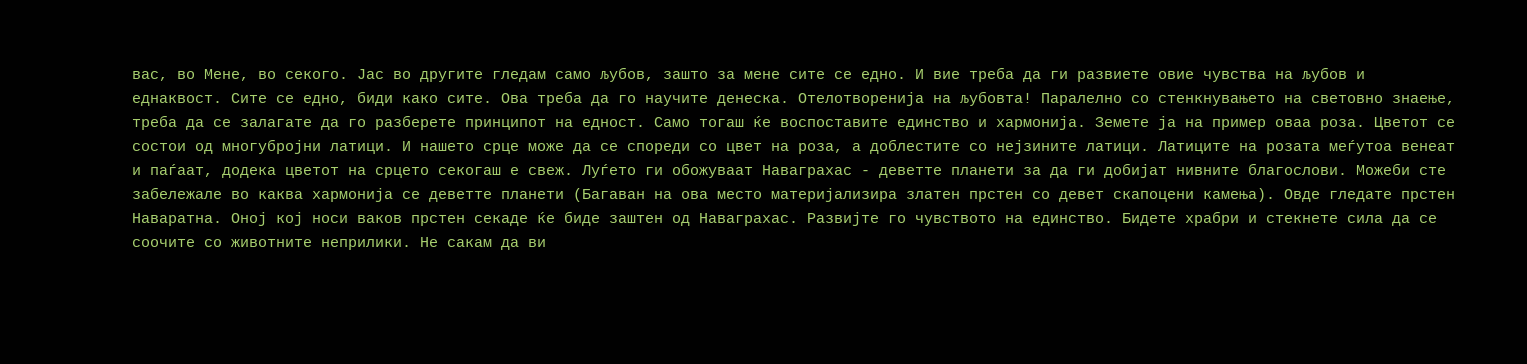вас, во Мене, во секого. Јас во другите гледам само љубов, зашто за мене сите се едно. И вие треба да ги развиете овие чувства на љубов и еднаквост. Сите се едно, биди како сите. Ова треба да го научите денеска. Отелотворенија на љубовта! Паралелно со стенкнувањето на световно знаење, треба да се залагате да го разберете принципот на едност. Само тогаш ќе воспоставите единство и хармонија. Земете ја на пример оваа роза. Цветот се состои од многубројни латици. И нашето срце може да се спореди со цвет на роза, а доблестите со нејзините латици. Латиците на розата меѓутоа венеат и паѓаат, додека цветот на срцето секогаш е свеж. Луѓето ги обожуваат Наваграхас - деветте планети за да ги добијат нивните благослови. Можеби сте забележале во каква хармонија се деветте планети (Багаван на ова место материјализира златен прстен со девет скапоцени камења). Овде гледате прстен Наваратна. Оној кој носи ваков прстен секаде ќе биде заштен од Наваграхас. Развијте го чувството на единство. Бидете храбри и стекнете сила да се соочите со животните неприлики. Не сакам да ви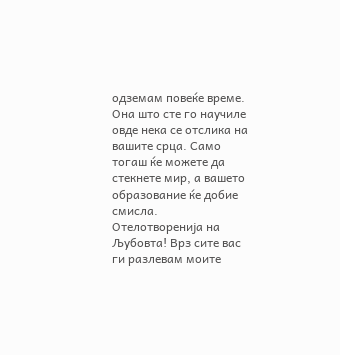одземам повеќе време. Она што сте го научиле овде нека се отслика на вашите срца. Само тогаш ќе можете да стекнете мир, а вашето образование ќе добие смисла. Отелотворенија на Љубовта! Врз сите вас ги разлевам моите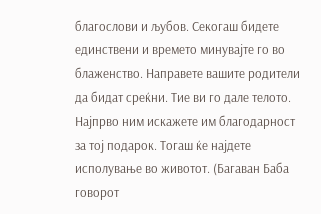благослови и љубов. Секогаш бидете
единствени и времето минувајте го во блаженство. Направете вашите родители
да бидат среќни. Тие ви го дале телото. Најпрво ним искажете им благодарност
за тој подарок. Тогаш ќе најдете исполување во животот. (Багаван Баба говорот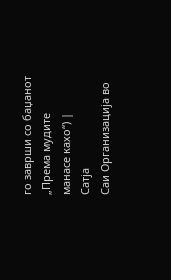го заврши со баџанот „Према мудите манасе кахо“) |
Сатја
Саи Организација во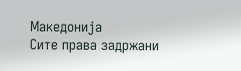Македонија
Сите права задржани